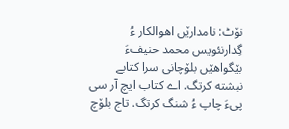نۆٹ: نامدارێں اهوالکار ءُ گِدارنئویس محمد حنیفءَ بێگواهێں بلۆچانی سرا کتابے نبشته کرتگ. اے کتاب ایچ آر سی پیءَ چاپ ءُ شنگ کرتگ. تاج بلۆچ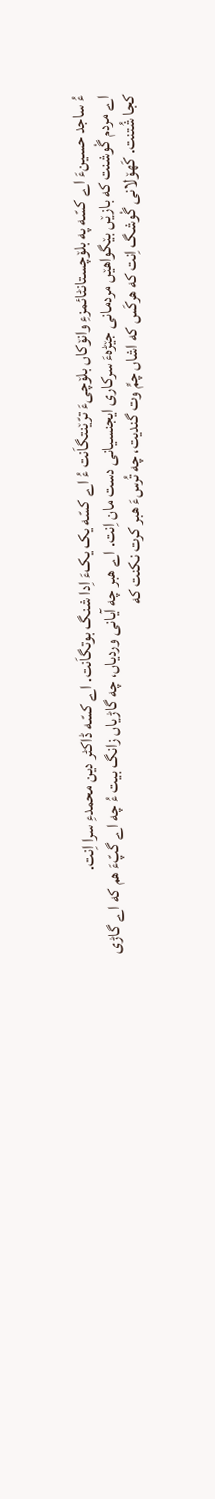ءُ ساجد حسینءَ اے کسّه په بلۆچستانٹائمزءِ وانۆکاں بلۆچیءَ ترّێنتگاَنت ءُ اے کسّه یک یکءَ اِدا شنگ بوتگاَنت. اے کسّه ڈاکٹر دین محمدءِ سرا اِنت.
اے مردم گْوشنت که بازێں بێگواهێں مردمانی جێڑهءَ سرکاری ایجنسیانی دست مان اِنت. اے هبر چه آیانی وردیاں، چه گاڑیاں زانگ بیت ءُ چه اے گپّءَ هم که اے گاڑی کجا شُتنت. کَهۆلانی گْوشگ اِنت که هرکَس که اشاں چمِّ وت گندیت، چه تُرسءَ هبر کرت نکنت که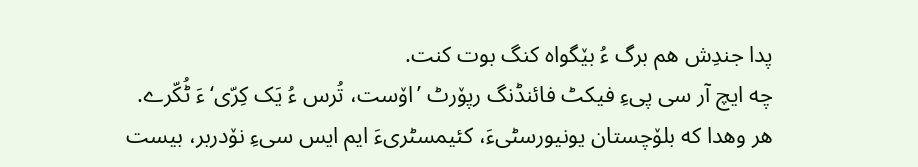پدا جندِش هم برگ ءُ بێگواه کنگ بوت کنت.
چه ایچ آر سی پیءِ فیکٹ فائنڈنگ رپۆرٹ ’اۆست، تُرس ءُ یَک کِرّی‘ءَ ٹُکّرے.
هر وهدا که بلۆچستان یونیورسٹیءَ، کئیمسٹریءَ ایم ایس سیءِ نۆدربر، بیست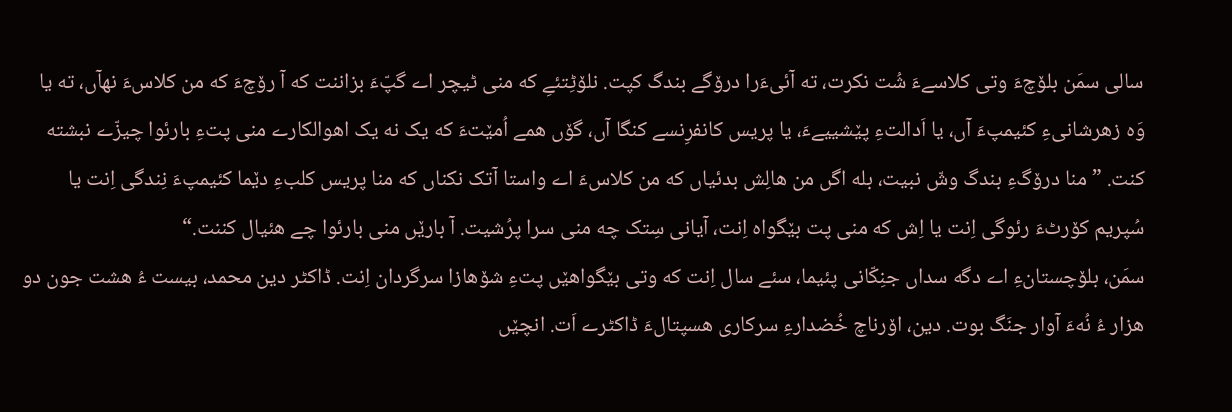سالی سمَن بلۆچءَ وتی کلاسےءَ شُت نکرت، ته آئیءَرا درۆگے بندگ کپت. نلۆٹِتئےِ که منی ٹیچر اے گپّءَ بزاننت که آ رۆچءَ که من کلاسءَ نهآں، ته یا وَه زهرشانیءِ کئیمپءَ آں، یا اَدالتءِ پێشییےءَ، یا پریس کانفرِنسے کنگا آں، گۆں همے اُمێتءَ که یک نه یک اهوالکارے منی پتءِ بارئوا چیزّے نبشته کنت. ”منا درۆگءِ بندگ وشّ نبیت، بله اگں من هالِش بدئیاں که من کلاسءَ اے واستا آتک نکناں که منا پریس کلبءِ دێما کئیمپءَ نِندگی اِنت یا سُپریم کۆرٹءَ رئوگی اِنت یا اِش که منی پت بێگواه اِنت، آیانی سِتک چه منی سرا پرُشیت. آ بارێں منی بارئوا چے هئیال کننت.“
سمَن، بلۆچستانءِ اے دگه سداں جنِکّانی پئیما، سئے سال اِنت که وتی بێگواهێں پتءِ شۆهازا سرگردان اِنت. ڈاکٹر دین محمد، بیست ءُ هشت جون دو هزار ءُ نُهءَ آوار جنَگ بوت. دین، اۆرناچ خُضدارءِ سرکاری هسپتالءَ ڈاکٹرے اَت. انچێں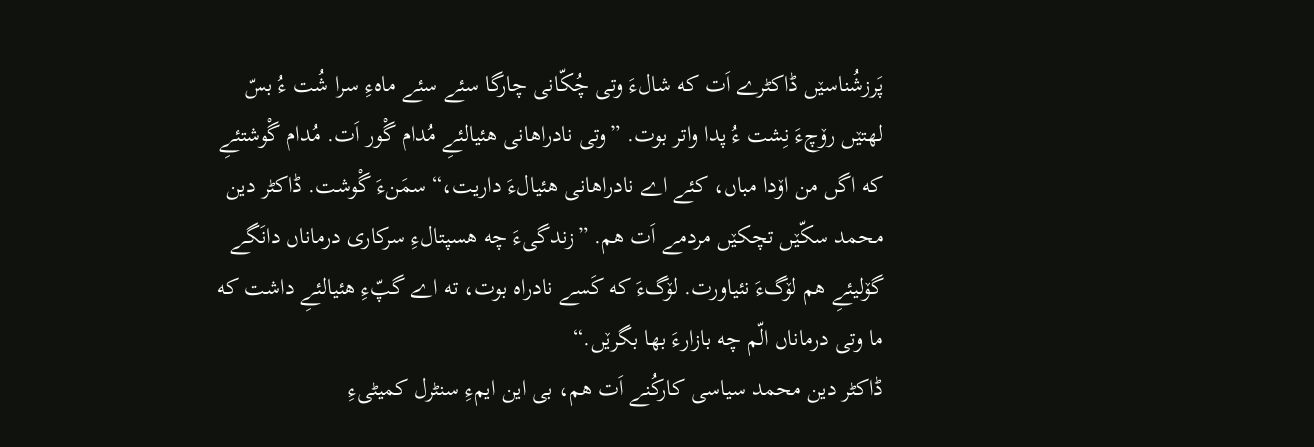پَرزشُناسێں ڈاکٹرے اَت که شالءَ وتی چُکّانی چارگا سئے سئے ماهءِ سرا شُت ءُ بسّ لهتێں رۆچءَ نِشت ءُ پدا واتر بوت. ”وتی نادراهانی هئیالئےِ مُدام گْور اَت. مُدام گْوشتئےِ که اگں من اۆدا مباں، کئے اے نادراهانی هئیالءَ داریت،“ سمَنءَ گْوشت. ڈاکٹر دین محمد سکّێں تچکێں مردمے اَت هم. ”زندگیءَ چه هسپتالءِ سرکاری درماناں دانَگے گۆلیئےِ هم لۆگءَ نئیاورت. لۆگءَ که کَسے نادراه بوت، ته اے گپّءِ هئیالئےِ داشت که ما وتی درماناں الّم چه بازارءَ بها بگرێں.“
ڈاکٹر دین محمد سیاسی کارکُنے اَت هم، بی این ایمءِ سنٹرل کمیٹیءِ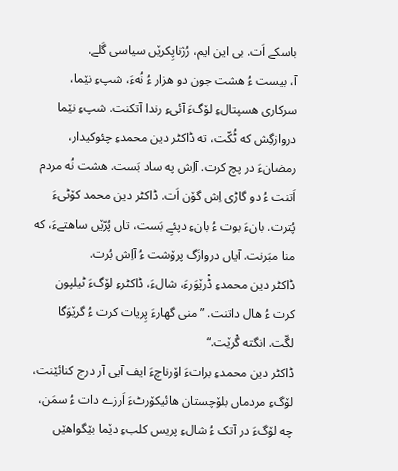باسکے اَت. بی این ایم، رُژناپِکرێں سیاسی گَلے.
آ، بیست ءُ هشت جون دو هزار ءُ نُهءَ، شپءِ نێما، سرکاری هسپتالءِ لۆگءَ آئیءِ رندا آتکنت. شپءِ نێما دروازگِش که ٹُکّت، ته ڈاکٹر دین محمدءِ چئوکیدار، رمضانءَ در پچ کرت. آاِش په ساد بَست. هشت نُه مردم اَتنت ءُ دو گاڑی اِش گۆن اَت. ڈاکٹر دین محمد کۆٹیءَ پُترت. بانءَ بوت ءُ بانءِ دپئےِ بَست، تاں پُرّێں ساهتےءَ، که منا مبَرنت. آیاں دروازَگ پرۆشت ءُ آاِش بُرت.
ڈاکٹر دین محمدءِ ڈْرێوَرءَ، شالءَ، ڈاکٹرءِ لۆگءَ ٹیلپون کرت ءُ هال داتنت. ”منی گهارءَ پِریات کرت ءُ گرێوَگا لگّت. انگته گْرێت.“
ڈاکٹر دین محمدءِ براتءَ اۆرناچءَ ایف آیی آر درج کنائێنت، لۆگءِ مردماں بلۆچستان هائیکۆرٹءَ اَرزے دات ءُ سمَن، چه لۆگءَ در آتک ءُ شالءِ پریس کلبءِ دێما بێگواهێں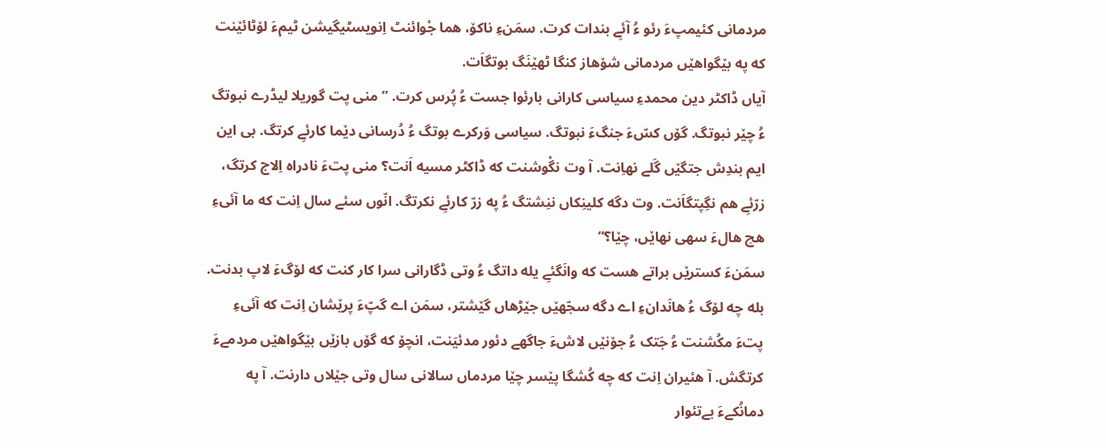مردمانی کئیمپءَ رئو ءُ آئےِ بندات کرت. سمَنءِ ناکۆ، هما جْوائنٹ اِنویسٹیگیشن ٹیمءَ لۆٹائێنت که په بێگواهێں مردمانی شۆهاز کنگا ٹهێنَگ بوتگاَت.
آیاں ڈاکٹر دین محمدءِ سیاسی کارانی بارئوا جست ءُ پُرس کرت. ”منی پت گوریلا لیڈرے نبوتگ ءُ چێر نبوتگ. گۆں کسّءَ جنگءَ نبوتگ. سیاسی وَرکرے بوتگ ءُ دُرسانی دێما کارئےِ کرتگ. بی این ایم بندِش جتگێں گَلے نهاِنت. آ وت نگْوشنت که ڈاکٹر مسیه اَنت؟ منی پتءَ نادراه اِلاج کرتگ، زرّئےِ هم نگِپتگاَنت. وت دگه کلینِکاں ننِشتگ ءُ په زرّ کارئےِ نکرتگ. انّوں سئے سال اِنت که ما آئیءِ هچ هالءَ سهی نهاێں، چێا؟“
سمَنءَ کسترێں براتے هست که وانَگئےِ یله داتگ ءُ وتی ڈگارانی سرا کار کنت که لۆگءَ لاپ بدنت. بله چه لۆگ ءُ هانَدانءِ اے دگه سجّهێں جێڑهاں گێشتر، سمَن اے گپّءَ پرێشان اِنت که آئیءِ پتءَ مکُشنت ءُ جَتک ءُ جۆنێں لاشءَ جاگهے دئور مدئیَنت، انچۆ که گۆں بازێں بێگواهێں مردمےءَ کرتگش. آ هئیران اِنت که چه کُشگا پێسر چێا مردماں سالانی سال وتی جێلاں دارنت. آ په دمانُکےءَ بےتئوار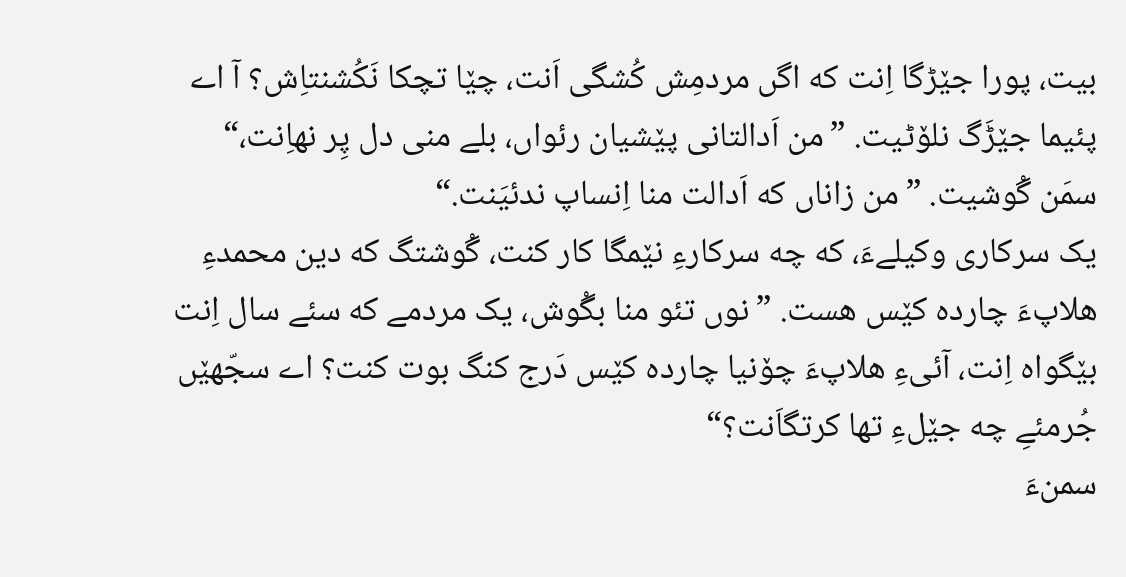بیت، پورا جێڑگا اِنت که اگں مردمِش کُشگی اَنت، چێا تچکا نَکُشنتاِش؟ آ اے پئیما جێڑَگ نلۆٹیت. ”من اَدالتانی پێشیان رئواں، بلے منی دل پِر نهاِنت،“ سمَن گْوشیت. ”من زاناں که اَدالت منا اِنساپ ندئیَنت.“
یک سرکاری وکیلےءَ، که چه سرکارءِ نێمگا کار کنت، گْوشتگ که دین محمدءِ هلاپءَ چارده کێس هست. ”نوں تئو منا بگْوش، یک مردمے که سئے سال اِنت بێگواه اِنت، آئیءِ هلاپءَ چۆنیا چارده کێس دَرج کنگ بوت کنت؟ اے سجّهێں جُرمئےِ چه جێلءِ تها کرتگاَنت؟“
سمنءَ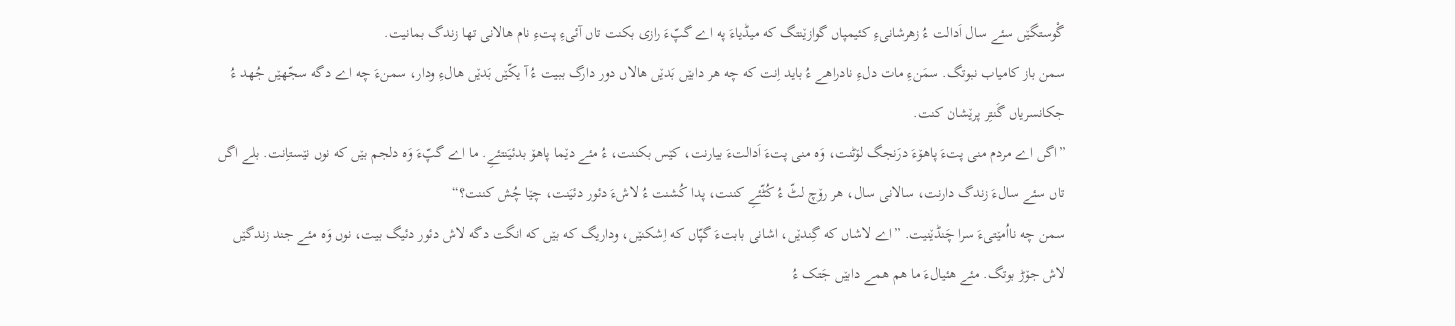گْوستگێں سئے سال اَدالت ءُ زهرشانیءِ کئیمپاں گوازێنتگ که میڈیاءَ په اے گپّءَ رازی بکنت تاں آئیءِ پتءِ نام هالانی تها زندگ بمانیت.
سمن باز کامیاب نبوتگ. سمَنءِ مات دلءِ نادراهے ءُ باید اِنت که چه هر دابێں بَدێں هالاں دور دارگ ببیت ءُ آ یکّێں بَدێں هالءِ ودار، سمنءَ چه اے دگه سجّهێں جُهد ءُ جکانسریاں گَنتِر پرێشان کنت.
”اگں اے مردم منی پتءَ پاهۆءَ درَنجگ لۆٹنت، وَه منی پتءَ اَدالتءَ بیارنت، کێس بکننت، ءُ مئے دێما پاهۆ بدئیَنتئےِ. ما اے گپّءَ وَه دلجم بێں که نوں نێستاِنت. بلے اگں تاں سئے سالءَ زندگ دارنت، سالانی سال، هر رۆچ لٹّ ءُ کُٹّئےِ کننت، پدا کُشنت ءُ لاشءَ دئور دئیَنت، چێا چُش کننت؟“
سمن چه نااُمێتیءَ سرا چَنڈێنیت. ”اے لاشاں که گِندێں، اشانی بابتءَ گپّاں که اِشکنێں، وداریگ که بێں که انگت دگه لاش دئور دئیگ بیت، نوں وَه مئے جند زندگێں لاش جۆڑ بوتگ. مئے هئیالءَ ما هم همے دابێں جَتک ءُ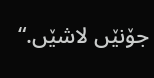جۆنێں لاشێں.“